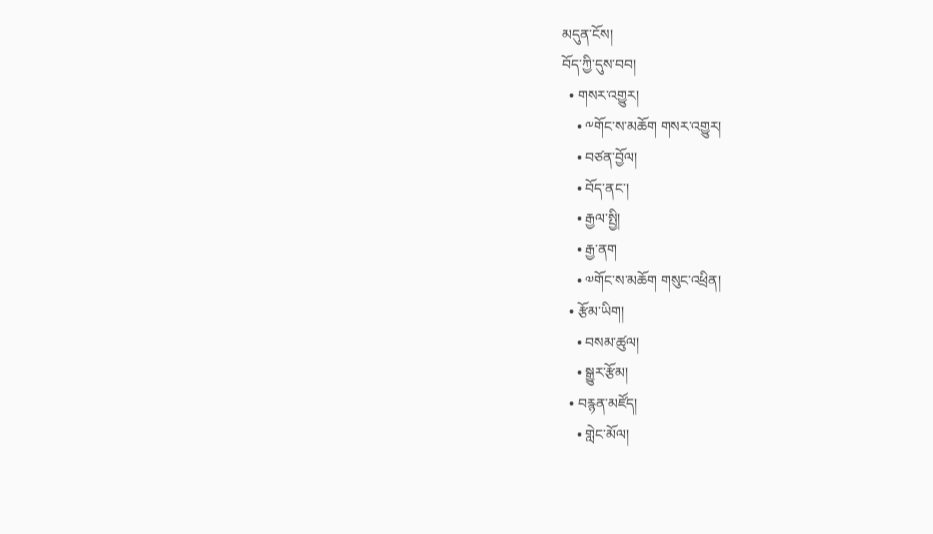མདུན་ངོས།
བོད་ཀྱི་དུས་བབ།
  • གསར་འགྱུར།
    • ༸གོང་ས་མཆོག གསར་འགྱུར།
    • བཙན་བྱོལ།
    • བོད་ནང་།
    • རྒྱལ་སྤྱི།
    • རྒྱ་ནག
    • ༧གོང་ས་མཆོག གསུང་འཕྲིན།
  • རྩོམ་ཡིག།
    • བསམ་ཚུལ།
    • སྒྱུར་རྩོམ།
  • བརྙན་མཛོད།
    • གླེང་མོལ།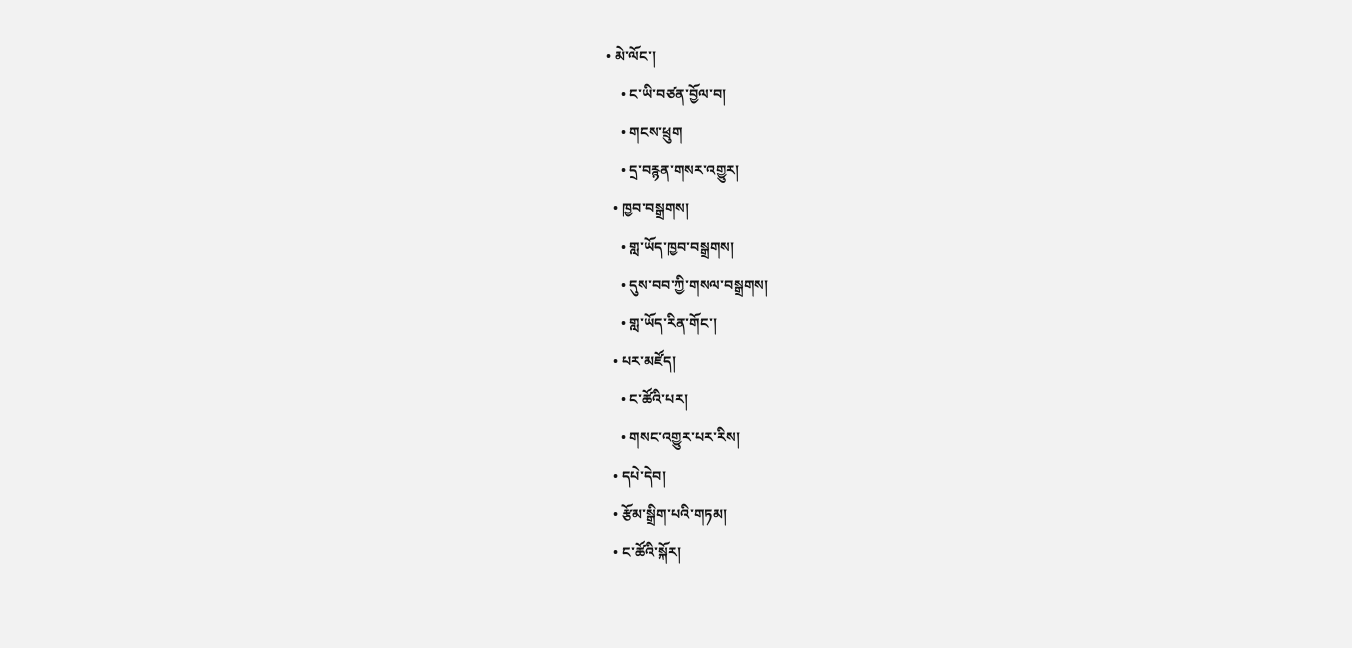• མེ་ལོང་།
    • ང་ཡི་བཙན་བྱོལ་བ།
    • གངས་ཕྲུག
    • དྲ་བརྙན་གསར་འགྱུར།
  • ཁྱབ་བསྒྲགས།
    • གླ་ཡོད་ཁྱབ་བསྒྲགས།
    • དུས་བབ་ཀྱི་གསལ་བསྒྲགས།
    • གླ་ཡོད་རིན་གོང་།
  • པར་མཛོད།
    • ང་ཚོའི་པར།
    • གསང་འགྱུར་པར་རིས།
  • དཔེ་དེབ།
  • རྩོམ་སྒྲིག་པའི་གཏམ།
  • ང་ཚོའི་སྐོར།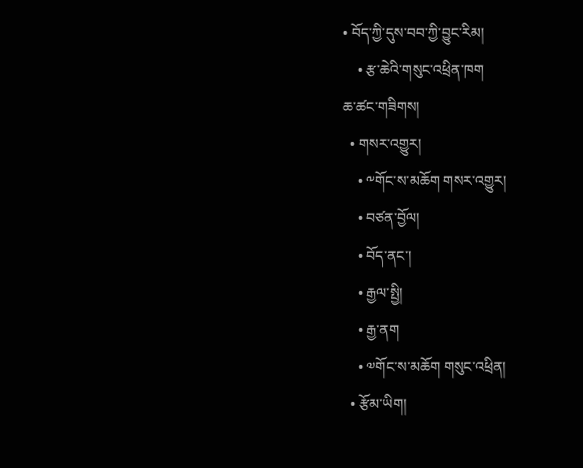• བོད་ཀྱི་དུས་བབ་ཀྱི་བྱུང་རིམ།
    • རྩ་ཆེའི་གསུང་འཕྲིན་ཁག
ཆ་ཚང་གཟིགས།
  • གསར་འགྱུར།
    • ༸གོང་ས་མཆོག གསར་འགྱུར།
    • བཙན་བྱོལ།
    • བོད་ནང་།
    • རྒྱལ་སྤྱི།
    • རྒྱ་ནག
    • ༧གོང་ས་མཆོག གསུང་འཕྲིན།
  • རྩོམ་ཡིག།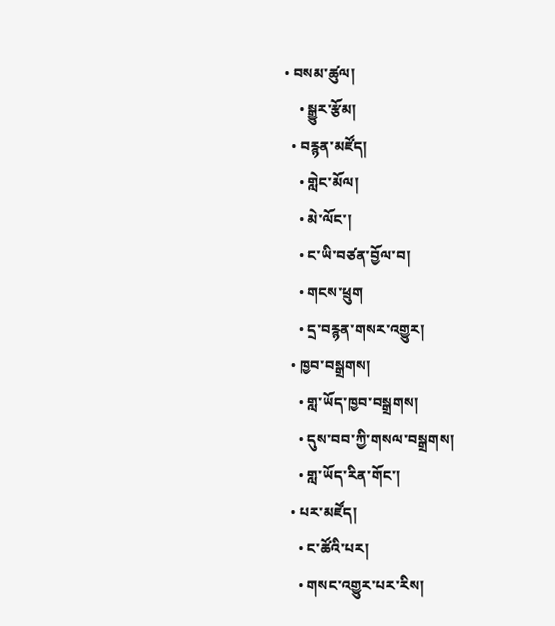• བསམ་ཚུལ།
    • སྒྱུར་རྩོམ།
  • བརྙན་མཛོད།
    • གླེང་མོལ།
    • མེ་ལོང་།
    • ང་ཡི་བཙན་བྱོལ་བ།
    • གངས་ཕྲུག
    • དྲ་བརྙན་གསར་འགྱུར།
  • ཁྱབ་བསྒྲགས།
    • གླ་ཡོད་ཁྱབ་བསྒྲགས།
    • དུས་བབ་ཀྱི་གསལ་བསྒྲགས།
    • གླ་ཡོད་རིན་གོང་།
  • པར་མཛོད།
    • ང་ཚོའི་པར།
    • གསང་འགྱུར་པར་རིས།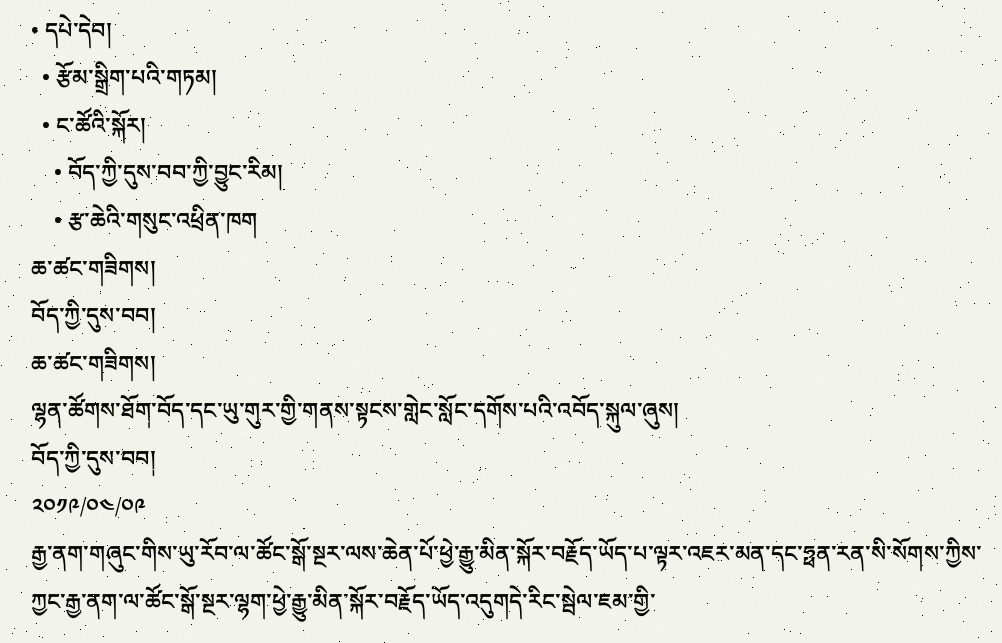• དཔེ་དེབ།
  • རྩོམ་སྒྲིག་པའི་གཏམ།
  • ང་ཚོའི་སྐོར།
    • བོད་ཀྱི་དུས་བབ་ཀྱི་བྱུང་རིམ།
    • རྩ་ཆེའི་གསུང་འཕྲིན་ཁག
ཆ་ཚང་གཟིགས།
བོད་ཀྱི་དུས་བབ།
ཆ་ཚང་གཟིགས།
ལྷན་ཚོགས་ཐོག་བོད་དང་ཡུ་གུར་གྱི་གནས་སྟངས་གླེང་སློང་དགོས་པའི་འབོད་སྐུལ་ཞུས།
བོད་ཀྱི་དུས་བབ།
༢༠༡༩/༠༤/༠༩
རྒྱ་ནག་གཞུང་གིས་ཡུ་རོབ་ལ་ཚོང་སྒོ་སྔར་ལས་ཆེན་པོ་ཕྱེ་རྒྱུ་མིན་སྐོར་བརྗོད་ཡོད་པ་ལྟར་འཇར་མན་དང་ཧྥན་རན་སི་སོགས་ཀྱིས་ཀྱང་རྒྱ་ནག་ལ་ཚོང་སྒོ་སྔར་ལྷག་ཕྱེ་རྒྱུ་མིན་སྐོར་བརྗོད་ཡོད་འདུགདེ་རིང་སྦེལ་ཇམ་གྱི་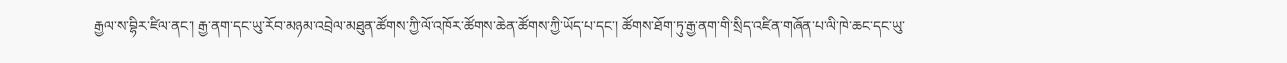རྒྱལ་ས་བྷིར་ཛིལ་ནང་། རྒྱ་ནག་དང་ཡུ་རོབ་མཉམ་འབྲེལ་མཐུན་ཚོགས་ཀྱི་ལོ་འཁོར་ཚོགས་ཆེན་ཚོགས་ཀྱི་ཡོད་པ་དང་། ཚོགས་ཐོག་ཏུ་རྒྱ་ནག་གི་སྲིད་འཛིན་གཞོན་པ་ལི་ཁེ་ཆང་དང་ཡུ་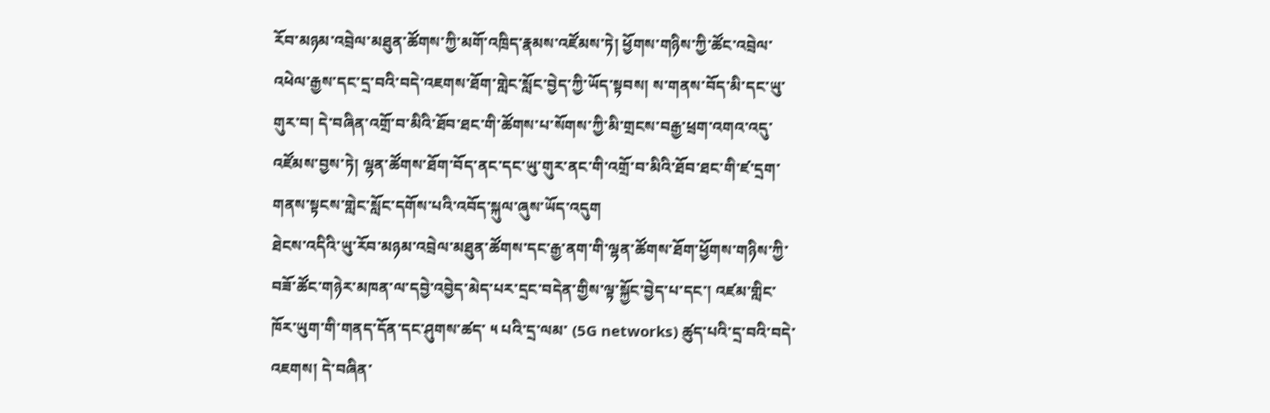རོབ་མཉམ་འབྲེལ་མཐུན་ཚོགས་ཀྱི་མགོ་འཁྲིད་རྣམས་འཛོམས་ཏེ། ཕྱོགས་གཉིས་ཀྱི་ཚོང་འབྲེལ་འཕེལ་རྒྱས་དང་དྲ་བའི་བདེ་འཇགས་ཐོག་གླེང་སློང་བྱེད་ཀྱི་ཡོད་སྟབས། ས་གནས་བོད་མི་དང་ཡུ་གུར་བ། དེ་བཞིན་འགྲོ་བ་མིའི་ཐོབ་ཐང་གི་ཚོགས་པ་སོགས་ཀྱི་མི་གྲངས་བརྒྱ་ཕྲག་འགའ་འདུ་འཛོམས་བྱས་ཏེ། ལྷན་ཚོགས་ཐོག་བོད་ནང་དང་ཡུ་གུར་ནང་གི་འགྲོ་བ་མིའི་ཐོབ་ཐང་གི་ཛ་དྲག་གནས་སྟངས་གླེང་སློང་དགོས་པའི་འབོད་སྐུལ་ཞུས་ཡོད་འདུག
ཐེངས་འདིའི་ཡུ་རོབ་མཉམ་འབྲེལ་མཐུན་ཚོགས་དང་རྒྱ་ནག་གི་ལྷན་ཚོགས་ཐོག་ཕྱོགས་གཉིས་ཀྱི་བཟོ་ཚོང་གཉེར་མཁན་ལ་དབྱེ་འབྱེད་མེད་པར་དྲང་བདེན་གྱིས་ལྟ་སྐྱོང་བྱེད་པ་དང་། འཛམ་གླིང་ཁོར་ཡུག་གི་གནད་དོན་དང་ཤུགས་ཚད་ ༥ པའི་དྲ་ལམ་ (5G networks) ཚུད་པའི་དྲ་བའི་བདེ་འཇགས། དེ་བཞིན་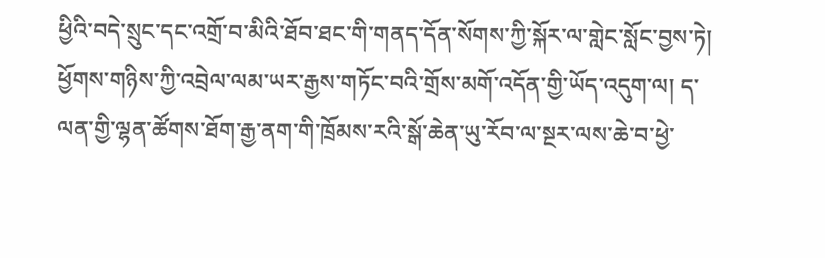ཕྱིའི་བདེ་སྲུང་དང་འགྲོ་བ་མིའི་ཐོབ་ཐང་གི་གནད་དོན་སོགས་ཀྱི་སྐོར་ལ་གླེང་སློང་བྱས་ཏེ། ཕྱོགས་གཉིས་ཀྱི་འབྲེལ་ལམ་ཡར་རྒྱས་གཏོང་བའི་གྲོས་མགོ་འདོན་གྱི་ཡོད་འདུག་ལ། ད་ལན་གྱི་ལྷན་ཚོགས་ཐོག་རྒྱ་ནག་གི་ཁྲོམས་རའི་སྒོ་ཆེན་ཡུ་རོབ་ལ་སྔར་ལས་ཆེ་བ་ཕྱེ་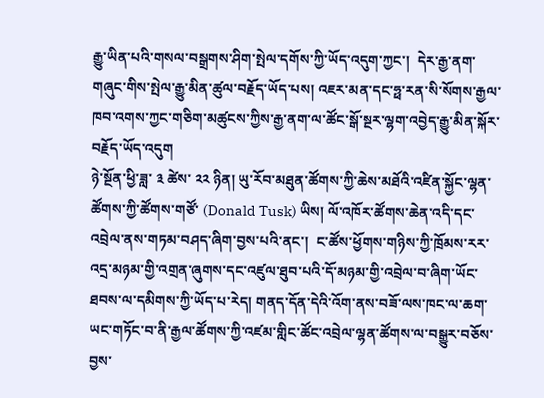རྒྱུ་ཡིན་པའི་གསལ་བསྒྲགས་ཤིག་སྤེལ་དགོས་ཀྱི་ཡོད་འདུག་ཀྱང་།  དེར་རྒྱ་ནག་གཞུང་གིས་སྤེལ་རྒྱུ་མིན་ཚུལ་བརྗོད་ཡོད་པས། འཇར་མན་དང་ཧྥ་རན་སི་སོགས་རྒྱལ་ཁབ་འགས་ཀྱང་གཅིག་མཚུངས་ཀྱིས་རྒྱ་ནག་ལ་ཚོང་སྒོ་སྔར་ལྷག་འབྱེད་རྒྱུ་མིན་སྐོར་བརྗོད་ཡོད་འདུག
ཉེ་སྔོན་ཕྱི་ཟླ་ ༣ ཚེས་ ༢༢ ཉིན། ཡུ་རོབ་མཐུན་ཚོགས་ཀྱི་ཆེས་མཐོའི་འཛིན་སྐྱོང་ལྷན་ཚོགས་ཀྱི་ཚོགས་གཙོ་ (Donald Tusk) ཡིས། ལོ་འཁོར་ཚོགས་ཆེན་འདི་དང་འབྲེལ་ནས་གཏམ་བཤད་ཞིག་བྱས་པའི་ནང་།  ང་ཚོས་ཕྱོགས་གཉིས་ཀྱི་ཁྲོམས་རར་འདྲ་མཉམ་གྱི་འགྲན་ཞུགས་དང་འཛུལ་ཐུབ་པའི་དོ་མཉམ་གྱི་འབྲེལ་བ་ཞིག་ཡོང་ཐབས་ལ་དམིགས་ཀྱི་ཡོད་པ་རེད། གནད་དོན་དེའི་འོག་ནས་བཟོ་ལས་ཁང་ལ་ཆག་ཡང་གཏོང་བ་ནི་རྒྱལ་ཚོགས་ཀྱི་འཛམ་གླིང་ཚོང་འབྲེལ་ལྷན་ཚོགས་ལ་བསྒྱུར་བཅོས་བྱས་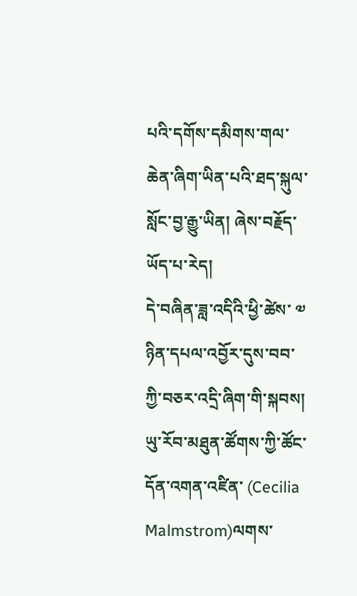པའི་དགོས་དམིགས་གལ་ཆེན་ཞིག་ཡིན་པའི་ཐད་སྐུལ་སློང་བྱ་རྒྱུ་ཡིན། ཞེས་བརྗོད་ཡོད་པ་རེད།
དེ་བཞིན་ཟླ་འདིའི་ཕྱི་ཚེས་ ༧ ཉིན་དཔལ་འབྱོར་དུས་བབ་ཀྱི་བཅར་འདྲི་ཞིག་གི་སྐབས། ཡུ་རོབ་མཐུན་ཚོགས་ཀྱི་ཚོང་དོན་འགན་འཛིན་ (Cecilia Malmstrom)ལགས་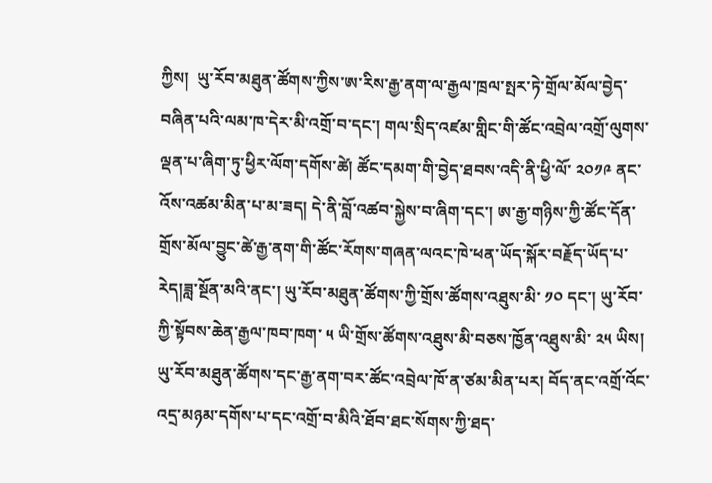ཀྱིས།  ཡུ་རོབ་མཐུན་ཚོགས་ཀྱིས་ཨ་རིས་རྒྱ་ནག་ལ་རྒྱལ་ཁྲལ་སྤར་ཏེ་གྲོལ་མོལ་བྱེད་བཞིན་པའི་ལམ་ཁ་དེར་མི་འགྲོ་བ་དང་། གལ་སྲིད་འཛམ་གླིང་གི་ཚོང་འབྲེལ་འགྲོ་ལུགས་ལྡན་པ་ཞིག་ཏུ་ཕྱིར་ལོག་དགོས་ཚེ། ཚོང་དམག་གི་བྱེད་ཐབས་འདི་ནི་ཕྱི་ལོ་ ༢༠༡༩ ནང་འོས་འཚམ་མིན་པ་མ་ཟད། དེ་ནི་བློ་འཚབ་སྐྱེས་བ་ཞིག་དང་། ཨ་རྒྱ་གཉིས་ཀྱི་ཚོང་དོན་གྲོས་མོལ་བྱུང་ཚེ་རྒྱ་ནག་གི་ཚོང་རོགས་གཞན་ལའང་ཁེ་ཕན་ཡོད་སྐོར་བརྗོད་ཡོད་པ་རེད།ཟླ་སྔོན་མའི་ནང་། ཡུ་རོབ་མཐུན་ཚོགས་ཀྱི་གྲོས་ཚོགས་འཐུས་མི་ ༡༠ དང་། ཡུ་རོབ་ཀྱི་སྟོབས་ཆེན་རྒྱལ་ཁབ་ཁག་ ༥ ཡི་གྲོས་ཚོགས་འཐུས་མི་བཅས་ཁྱོན་འཐུས་མི་ ༢༥ ཡིས། ཡུ་རོབ་མཐུན་ཚོགས་དང་རྒྱ་ནག་བར་ཚོང་འབྲེལ་ཁོ་ན་ཙམ་མིན་པར། བོད་ནང་འགྲོ་འོང་འདྲ་མཉམ་དགོས་པ་དང་འགྲོ་བ་མིའི་ཐོབ་ཐང་སོགས་ཀྱི་ཐད་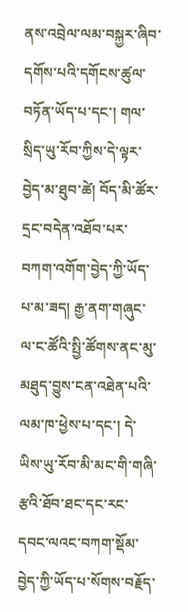ནས་འབྲེལ་ལམ་བསྐྱར་ཞིབ་དགོས་པའི་དགོངས་ཚུལ་བཏོན་ཡོད་པ་དང་། གལ་སྲིད་ཡུ་རོབ་ཀྱིས་དེ་ལྟར་བྱེད་མ་ཐུབ་ཚེ། བོད་མི་ཚོར་དྲང་བདེན་འཐོབ་པར་བཀག་འགོག་བྱེད་ཀྱི་ཡོད་པ་མ་ཟད། རྒྱ་ནག་གཞུང་ལ་ང་ཚོའི་སྤྱི་ཚོགས་ནང་མུ་མཐུད་བྱུས་ངན་འཐེན་པའི་ལམ་ཁ་ཕྱེས་པ་དང་། དེ་ཡིས་ཡུ་རོབ་མི་མང་གི་གཞི་རྩའི་ཐོབ་ཐང་དང་རང་དབང་ལའང་བཀག་སྡོམ་བྱེད་ཀྱི་ཡོད་པ་སོགས་བརྗོད་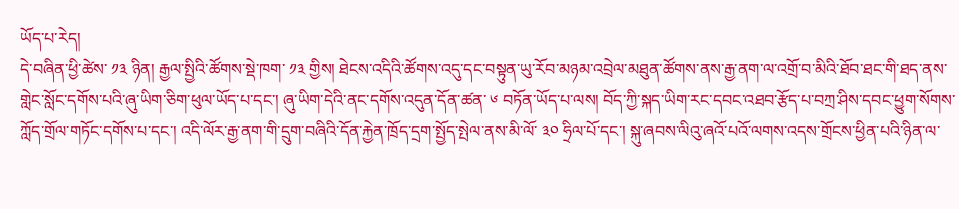ཡོད་པ་རེད།
དེ་བཞིན་ཕྱི་ཚེས་ ༡༣ ཉིན། རྒྱལ་སྤྱིའི་ཚོགས་སྡེ་ཁག་ ༡༣ གྱིས། ཐེངས་འདིའི་ཚོགས་འདུ་དང་བསྟུན་ཡུ་རོབ་མཉམ་འབྲེལ་མཐུན་ཚོགས་ནས་རྒྱ་ནག་ལ་འགྲོ་བ་མིའི་ཐོབ་ཐང་གི་ཐད་ནས་གླེང་སློང་དགོས་པའི་ཞུ་ཡིག་ཅིག་ཕུལ་ཡོད་པ་དང་། ཞུ་ཡིག་དེའི་ནང་དགོས་འདུན་དོན་ཚན་ ༦ བཏོན་ཡོད་པ་ལས། བོད་ཀྱི་སྐད་ཡིག་རང་དབང་འཐབ་རྩོད་པ་བཀྲ་ཤིས་དབང་ཕྱུག་སོགས་ཀློད་གྲོལ་གཏོང་དགོས་པ་དང་། འདི་ལོར་རྒྱ་ནག་གི་དྲུག་བཞིའི་དོན་རྐྱེན་ཁྲོད་དྲག་སྤྱོད་སྤེལ་ནས་མི་ལོ་ ༣༠ ཧྲིལ་པོ་དང་། སྐུ་ཞབས་ལིའུ་ཞའོ་པའོ་ལགས་འདས་གྲོངས་ཕྱིན་པའི་ཉིན་ལ་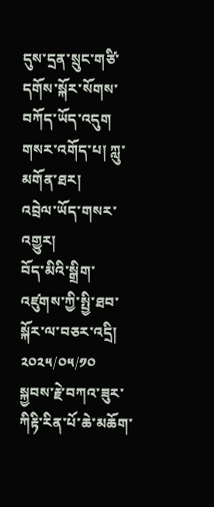དུས་དྲན་སྲུང་གཙི་དགོས་སྐོར་སོགས་བཀོད་ཡོད་འདུག
གསར་འགོད་པ། ཀླུ་མགོན་ཐར།
འབྲེལ་ཡོད་གསར་འགྱུར།
བོད་མིའི་སྒྲིག་འཛུགས་ཀྱི་སྤྱི་ཐབ་སྐོར་ལ་བཅར་འདྲི།
༢༠༢༥/༠༥/༡༠
སྐྱབས་རྗེ་བཀའ་ཟུར་ཀིརྟི་རིན་པོ་ཆེ་མཆོག་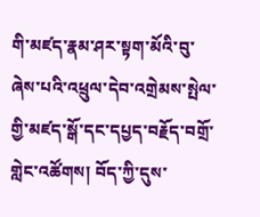གི་མཛད་རྣམ་ཤར་སྟག་མོའི་བུ་ཞེས་པའི་འཕྲུལ་དེབ་འགྲེམས་སྤེལ་གྱི་མཛད་སྒོ་དང་དཔྱད་བརྗོད་བགྲོ་གླེང་འཚོགས། བོད་ཀྱི་དུས་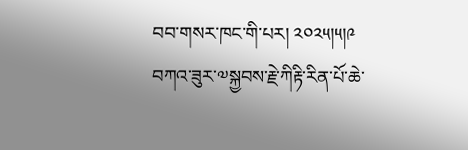བབ་གསར་ཁང་གི་པར། ༢༠༢༥།༥།༩
བཀའ་ཟུར་༧སྐྱབས་རྗེ་ཀིརྟི་རིན་པོ་ཆེ་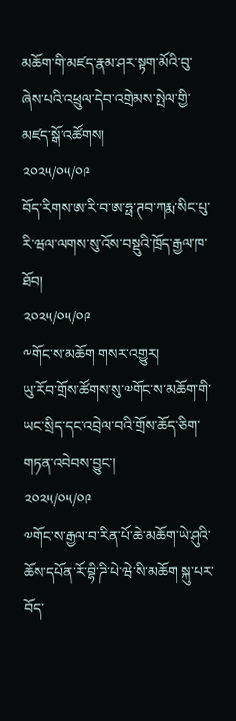མཆོག་གི་མཛད་རྣམ་ཤར་སྟག་མོའི་བུ་ཞེས་པའི་འཕྲུལ་དེབ་འགྲེམས་སྤེལ་གྱི་མཛད་སྒོ་འཚོགས།
༢༠༢༥/༠༥/༠༩
བོད་རིགས་ཨ་རི་བ་ཨ་ཧྥ་ཊབ་ཀརྨ་སིང་པུ་རི་ཝལ་ལགས་སུ་འོས་བསྡུའི་ཁྲོད་རྒྱལ་ཁ་ཐོབ།
༢༠༢༥/༠༥/༠༩
༸གོང་ས་མཆོག གསར་འགྱུར།
ཡུ་རོབ་གྲོས་ཚོགས་སུ་༧གོང་ས་མཆོག་གི་ཡང་སྲིད་དང་འབྲེལ་བའི་གྲོས་ཆོད་ཅིག་གཏན་འབེབས་བྱུང་།
༢༠༢༥/༠༥/༠༩
༧གོང་ས་རྒྱལ་བ་རིན་པོ་ཆེ་མཆོག་ཡེ་ཤུའི་ཆོས་དཔོན་རོ་བྷི་ཌི་པེ་ཝེ་སི་མཆོག སྐུ་པར་བོད་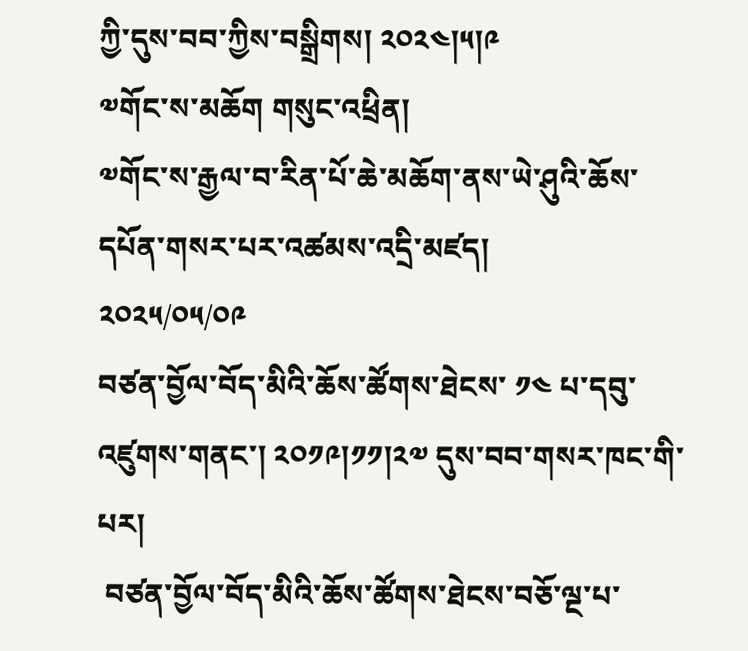ཀྱི་དུས་བབ་ཀྱིས་བསྒྲིགས། ༢༠༢༤།༥།༩
༧གོང་ས་མཆོག གསུང་འཕྲིན།
༧གོང་ས་རྒྱལ་བ་རིན་པོ་ཆེ་མཆོག་ནས་ཡེ་ཤུའི་ཆོས་དཔོན་གསར་པར་འཚམས་འདྲི་མཛད།
༢༠༢༥/༠༥/༠༩
བཙན་བྱོལ་བོད་མིའི་ཆོས་ཚོགས་ཐེངས་ ༡༤ པ་དབུ་འཛུགས་གནང་། ༢༠༡༩།༡༡།༢༧ དུས་བབ་གསར་ཁང་གི་པར།
 བཙན་བྱོལ་བོད་མིའི་ཆོས་ཚོགས་ཐེངས་བཅོ་ལྔ་པ་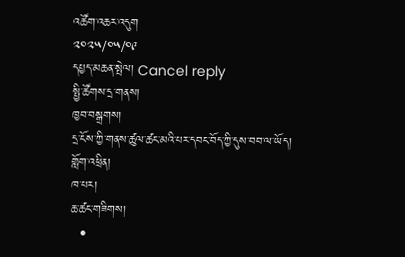འཚོག་འཆར་འདུག
༢༠༢༥/༠༥/༠༩
དཔྱད་མཆན་སྤེལ། Cancel reply
སྤྱི་ཚོགས་དྲ་གནས།
ཁྱབ་བསྒྲགས།
དྲ་ངོས་ཀྱི་གནས་ཚུལ་ཚང་མའི་པར་དབང་བོད་ཀྱི་དུས་བབ་ལ་ཡོད།
གློག་འཕྲིན།
ཁ་པར།
ཆ་ཚང་གཟིགས།
  •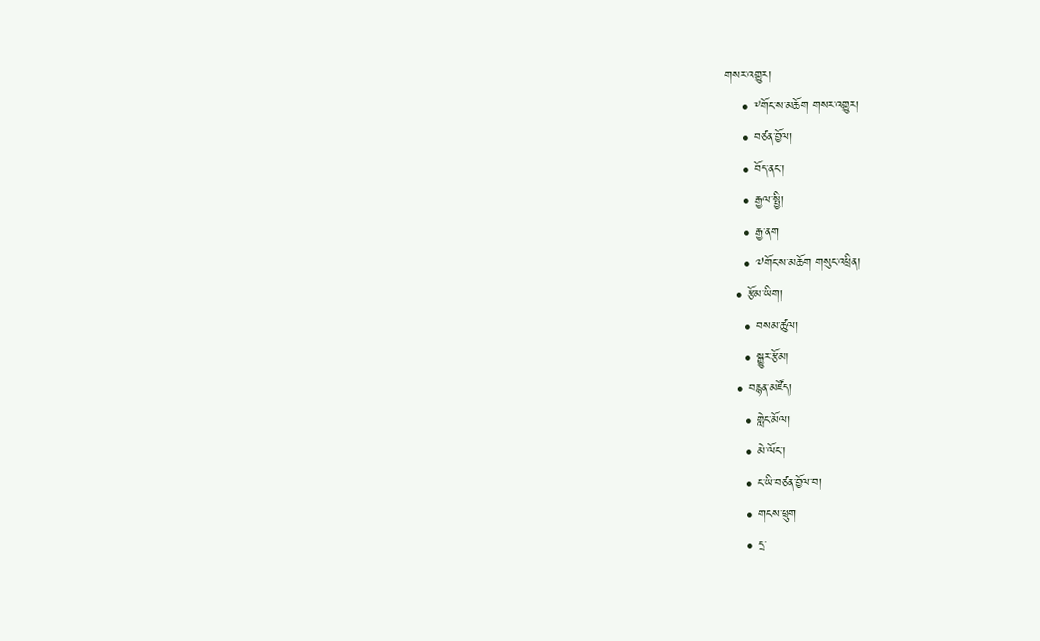གསར་འགྱུར།
    • ༸གོང་ས་མཆོག གསར་འགྱུར།
    • བཙན་བྱོལ།
    • བོད་ནང་།
    • རྒྱལ་སྤྱི།
    • རྒྱ་ནག
    • ༧གོང་ས་མཆོག གསུང་འཕྲིན།
  • རྩོམ་ཡིག།
    • བསམ་ཚུལ།
    • སྒྱུར་རྩོམ།
  • བརྙན་མཛོད།
    • གླེང་མོལ།
    • མེ་ལོང་།
    • ང་ཡི་བཙན་བྱོལ་བ།
    • གངས་ཕྲུག
    • དྲ་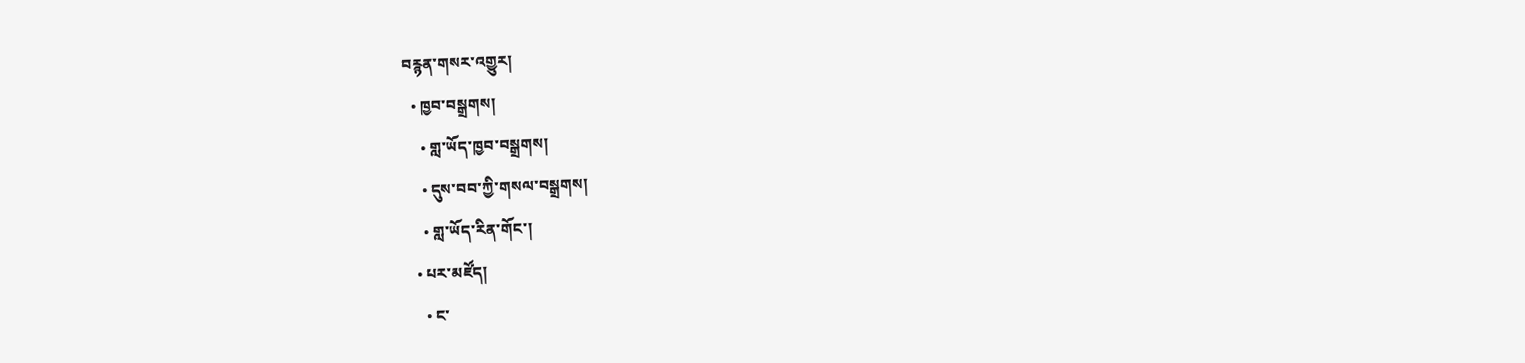བརྙན་གསར་འགྱུར།
  • ཁྱབ་བསྒྲགས།
    • གླ་ཡོད་ཁྱབ་བསྒྲགས།
    • དུས་བབ་ཀྱི་གསལ་བསྒྲགས།
    • གླ་ཡོད་རིན་གོང་།
  • པར་མཛོད།
    • ང་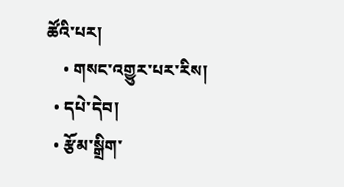ཚོའི་པར།
    • གསང་འགྱུར་པར་རིས།
  • དཔེ་དེབ།
  • རྩོམ་སྒྲིག་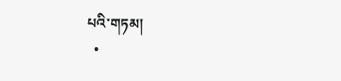པའི་གཏམ།
  •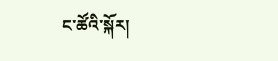ང་ཚོའི་སྐོར།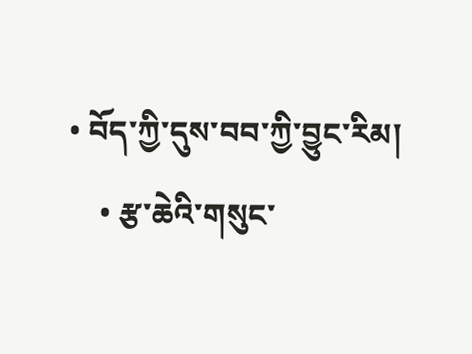• བོད་ཀྱི་དུས་བབ་ཀྱི་བྱུང་རིམ།
    • རྩ་ཆེའི་གསུང་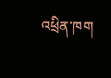འཕྲིན་ཁག